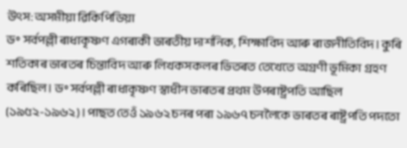উৎস: অসমীয়া ৱিকিপিডিয়া
ড॰ সৰ্বপল্লী ৰাধাকৃষ্ণণ এগৰাকী ভাৰতীয় দাৰ্শনিক, শিক্ষাবিদ আৰু ৰাজনীতিবিদ। কুৰি শতিকাৰ ভাৰতৰ চিন্তাবিদ আৰু লিখকসকলৰ ভিতৰত তেখেতে অগ্ৰণী ভূমিকা গ্ৰহণ কৰিছিল। ড॰ সৰ্বপল্লী ৰাধাকৃষ্ণণ স্বাধীন ভাৰতৰ প্ৰথম উপৰাষ্ট্ৰপতি আছিল (১৯৫২-১৯৬২)। পাছত তেওঁ ১৯৬২ চনৰ পৰা ১৯৬৭ চনলৈকে ভাৰতৰ ৰাষ্ট্ৰপতি পদতো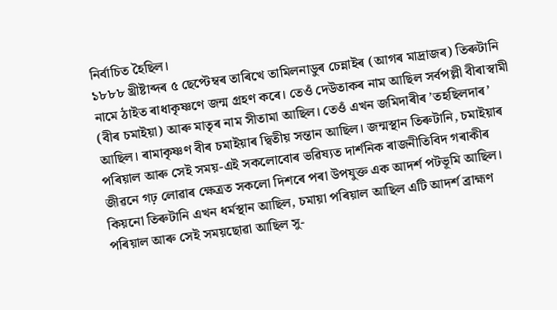নিৰ্বাচিত হৈছিল।
১৮৮৮ খ্ৰীষ্টাব্দৰ ৫ ছেপ্টেম্বৰ তাৰিখে তামিলনাডুৰ চেন্নাইৰ (আগৰ মাদ্ৰাজৰ) তিৰুটানি নামে ঠাইত ৰাধাকৃষ্ণণে জন্ম গ্ৰহণ কৰে। তেওঁ দেউতাকৰ নাম আছিল সৰ্বপল্লী বীৰাস্বামী (বীৰ চমাইয়া) আৰু মাতৃৰ নাম সীতামা আছিল। তেওঁ এখন জমিদাৰীৰ ’তহছিলদাৰ’ আছিল। ৰামাকৃষ্ণণ বীৰ চমাইয়াৰ দ্বিতীয় সন্তান আছিল। জন্মস্থান তিৰুটানি, চমাইয়াৰ পৰিয়াল আৰু সেই সময়-এই সকলোবোৰ ভৱিষ্যত দাৰ্শনিক ৰাজনীতিবিদ গৰাকীৰ জীৱনে গঢ় লোৱাৰ ক্ষেত্ৰত সকলো দিশৰে পৰা উপযুক্ত এক আদৰ্শ পটভূমি আছিল। কিয়নো তিৰুটানি এখন ধৰ্মস্থান আছিল, চমায়া পৰিয়াল আছিল এটি আদৰ্শ ব্ৰাহ্মণ পৰিয়াল আৰু সেই সময়ছোৱা আছিল সু-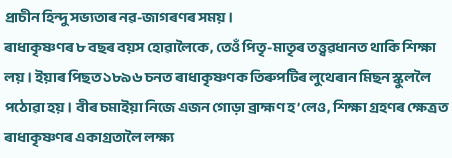প্ৰাচীন হিন্দু সভ্যতাৰ নৱ-জাগৰণৰ সময়।
ৰাধাকৃষ্ণণৰ ৮ বছৰ বয়স হোৱালৈকে, তেওঁ পিতৃ-মাতৃৰ তত্ত্বৱধানত থাকি শিক্ষা লয়। ইয়াৰ পিছত ১৮৯৬ চনত ৰাধাকৃষ্ণণক তিৰুপটিৰ লুথেৰান মিছন স্কুললৈ পঠোৱা হয়। বীৰ চমাইয়া নিজে এজন গোড়া ব্ৰাহ্মণ হ’লেও, শিক্ষা গ্ৰহণৰ ক্ষেত্ৰত ৰাধাকৃষ্ণণৰ একাগ্ৰতালৈ লক্ষ্য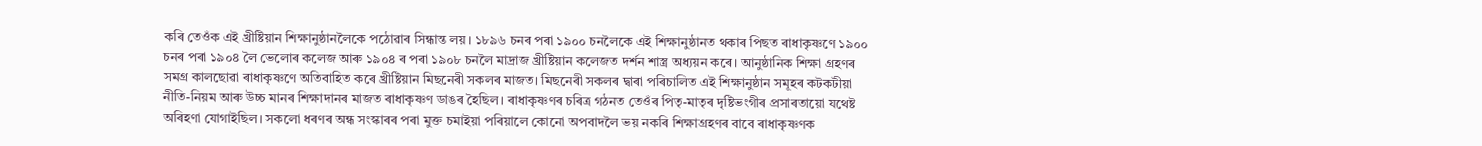কৰি তেওঁক এই খ্ৰীষ্টিয়ান শিক্ষানুষ্ঠানলৈকে পঠোৱাৰ সিন্ধান্ত লয়। ১৮৯৬ চনৰ পৰা ১৯০০ চনলৈকে এই শিক্ষানুষ্ঠানত থকাৰ পিছত ৰাধাকৃষ্ণণে ১৯০০ চনৰ পৰা ১৯০৪ লৈ ভেলোৰ কলেজ আৰু ১৯০৪ ৰ পৰা ১৯০৮ চনলৈ মাদ্ৰাজ খ্ৰীষ্টিয়ান কলেজত দৰ্শন শাস্ত্ৰ অধ্যয়ন কৰে। আনুষ্ঠানিক শিক্ষা গ্ৰহণৰ সমগ্ৰ কালছোৱা ৰাধাকৃষ্ণণে অতিবাহিত কৰে খ্ৰীষ্টিয়ান মিছনেৰী সকলৰ মাজত। মিছনেৰী সকলৰ দ্বাৰা পৰিচালিত এই শিক্ষানুষ্ঠান সমূহৰ কটকটীয়া নীতি-নিয়ম আৰু উচ্চ মানৰ শিক্ষাদানৰ মাজত ৰাধাকৃষ্ণণ ডাঙৰ হৈছিল। ৰাধাকৃষ্ণণৰ চৰিত্ৰ গঠনত তেওঁৰ পিতৃ-মাতৃৰ দৃষ্টিভংগীৰ প্ৰসাৰতায়ো যথেষ্ট অৰিহণা যোগাইছিল। সকলো ধৰণৰ অন্ধ সংস্কাৰৰ পৰা মুক্ত চমাইয়া পৰিয়ালে কোনো অপবাদলৈ ভয় নকৰি শিক্ষাগ্ৰহণৰ বাবে ৰাধাকৃষ্ণণক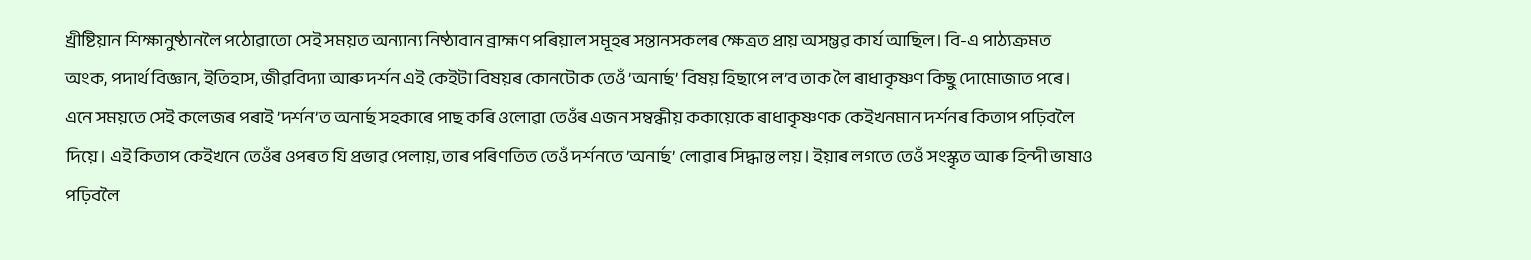খ্ৰীষ্টিয়ান শিক্ষানুষ্ঠানলৈ পঠোৱাতো সেই সময়ত অন্যান্য নিষ্ঠাবান ব্ৰাহ্মণ পৰিয়াল সমূহৰ সন্তানসকলৰ ক্ষেত্ৰত প্ৰায় অসম্ভৱ কাৰ্য আছিল। বি-এ পাঠ্যক্ৰমত অংক, পদাৰ্থ বিজ্ঞান, ইতিহাস, জীৱবিদ্যা আৰু দৰ্শন এই কেইটা বিষয়ৰ কোনটোক তেওঁ ’অনাৰ্ছ’ বিষয় হিছাপে ল’ব তাক লৈ ৰাধাকৃষ্ণণ কিছু দোমোজাত পৰে। এনে সময়তে সেই কলেজৰ পৰাই ’দৰ্শন’ত অনাৰ্ছ সহকাৰে পাছ কৰি ওলোৱা তেওঁৰ এজন সম্বন্ধীয় ককায়েকে ৰাধাকৃষ্ণণক কেইখনমান দৰ্শনৰ কিতাপ পঢ়িবলৈ দিয়ে। এই কিতাপ কেইখনে তেওঁৰ ওপৰত যি প্ৰভাৱ পেলায়, তাৰ পৰিণতিত তেওঁ দৰ্শনতে ’অনাৰ্ছ’ লোৱাৰ সিদ্ধান্ত লয়। ইয়াৰ লগতে তেওঁ সংস্কৃত আৰু হিন্দী ভাষাও পঢ়িবলৈ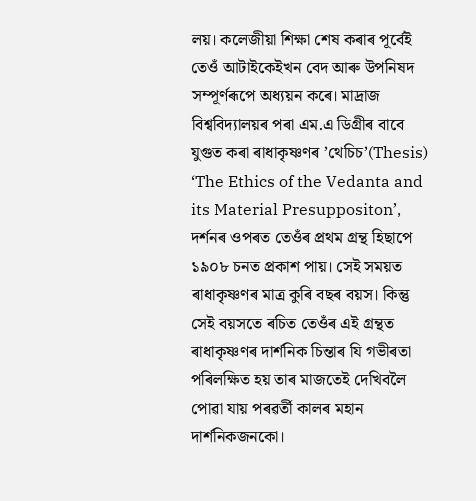লয়। কলেজীয়া শিক্ষা শেষ কৰাৰ পূৰ্বেই তেওঁ আটাইকেইখন বেদ আৰু উপনিষদ সম্পূৰ্ণৰূপে অধ্যয়ন কৰে। মাদ্ৰাজ বিশ্ববিদ্যালয়ৰ পৰা এম.এ ডিগ্ৰীৰ বাবে যুগুত কৰা ৰাধাকৃষ্ণণৰ ’থেচিচ’(Thesis) ‘The Ethics of the Vedanta and its Material Presuppositon’, দৰ্শনৰ ওপৰত তেওঁৰ প্ৰথম গ্ৰন্থ হিছাপে ১৯০৮ চনত প্ৰকাশ পায়। সেই সময়ত ৰাধাকৃষ্ণণৰ মাত্ৰ কুৰি বছৰ বয়স। কিন্তু সেই বয়সতে ৰচিত তেওঁৰ এই গ্ৰন্থত ৰাধাকৃষ্ণণৰ দাৰ্শনিক চিন্তাৰ যি গভীৰতা পৰিলক্ষিত হয় তাৰ মাজতেই দেখিবলৈ পোৱা যায় পৰৱৰ্তী কালৰ মহান দাৰ্শনিকজনকো।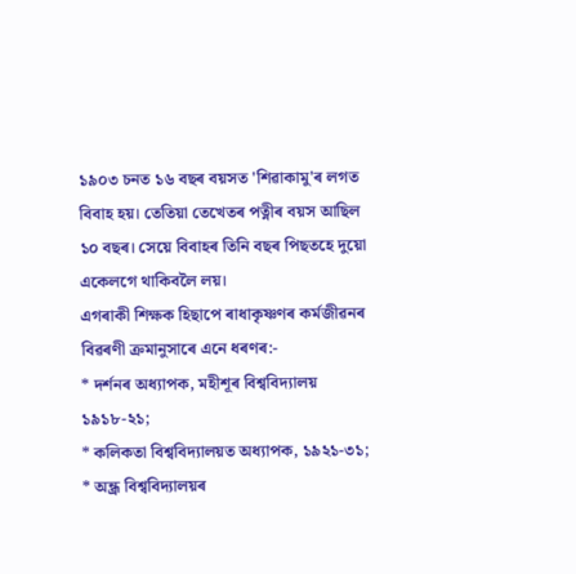১৯০৩ চনত ১৬ বছৰ বয়সত 'শিৱাকামু'ৰ লগত বিবাহ হয়। তেতিয়া তেখেতৰ পত্নীৰ বয়স আছিল ১০ বছৰ। সেয়ে বিবাহৰ তিনি বছৰ পিছতহে দুয়ো একেলগে থাকিবলৈ লয়।
এগৰাকী শিক্ষক হিছাপে ৰাধাকৃষ্ণণৰ কৰ্মজীৱনৰ বিৱৰণী ক্ৰমানুসাৰে এনে ধৰণৰ:-
* দৰ্শনৰ অধ্যাপক, মহীশূৰ বিশ্ববিদ্যালয় ১৯১৮-২১;
* কলিকতা বিশ্ববিদ্যালয়ত অধ্যাপক, ১৯২১-৩১;
* অন্ধ্ৰ বিশ্ববিদ্যালয়ৰ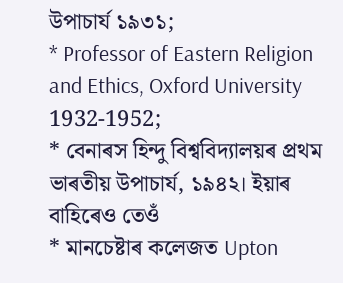উপাচাৰ্য ১৯৩১;
* Professor of Eastern Religion and Ethics, Oxford University 1932-1952;
* বেনাৰস হিন্দু বিশ্ববিদ্যালয়ৰ প্ৰথম ভাৰতীয় উপাচাৰ্য, ১৯৪২। ইয়াৰ বাহিৰেও তেওঁ
* মানচেষ্টাৰ কলেজত Upton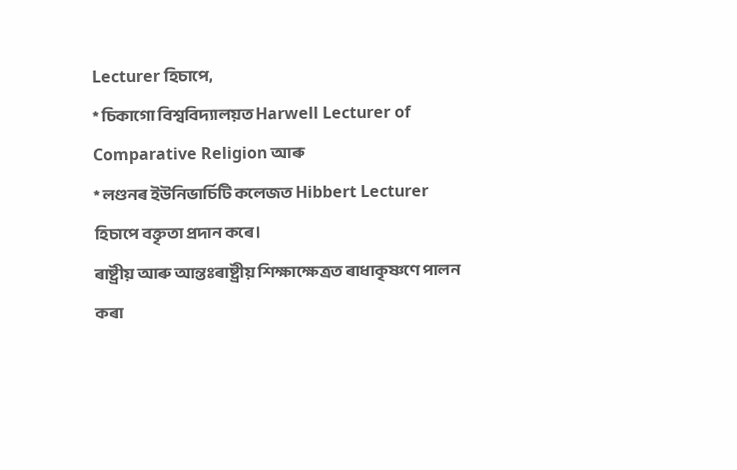Lecturer হিচাপে,
* চিকাগো বিশ্ববিদ্যালয়ত Harwell Lecturer of Comparative Religion আৰু
* লণ্ডনৰ ইউনিভাৰ্চিটি কলেজত Hibbert Lecturer হিচাপে বক্তৃতা প্ৰদান কৰে।
ৰাষ্ট্ৰীয় আৰু আন্তঃৰাষ্ট্ৰীয় শিক্ষাক্ষেত্ৰত ৰাধাকৃষ্ণণে পালন কৰা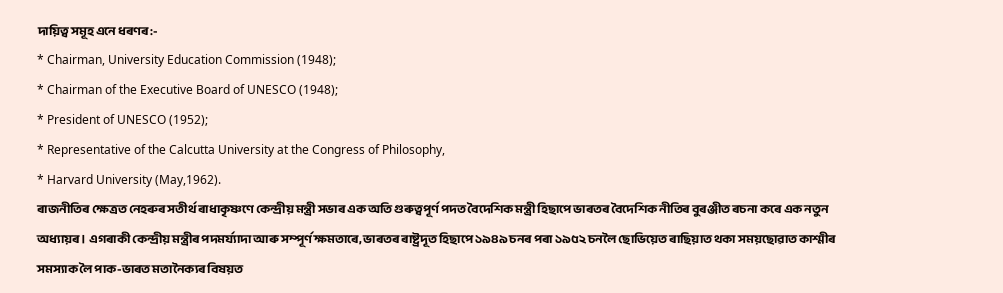দায়িত্ব সমূহ এনে ধৰণৰ:-
* Chairman, University Education Commission (1948);
* Chairman of the Executive Board of UNESCO (1948);
* President of UNESCO (1952);
* Representative of the Calcutta University at the Congress of Philosophy,
* Harvard University (May,1962).
ৰাজনীতিৰ ক্ষেত্ৰত নেহৰুৰ সতীৰ্থ ৰাধাকৃষ্ণণে কেন্দ্ৰীয় মন্ত্ৰী সভাৰ এক অতি গুৰুত্বপূৰ্ণ পদত বৈদেশিক মন্ত্ৰী হিছাপে ভাৰতৰ বৈদেশিক নীতিৰ বুৰঞ্জীত ৰচনা কৰে এক নতুন অধ্যায়ৰ। এগৰাকী কেন্দ্ৰীয় মন্ত্ৰীৰ পদমৰ্য্যাদা আৰু সম্পূৰ্ণ ক্ষমতাৰে, ভাৰতৰ ৰাষ্ট্ৰদূত হিছাপে ১৯৪৯ চনৰ পৰা ১৯৫২ চনলৈ ছোভিয়েত ৰাছিয়াত থকা সময়ছোৱাত কাশ্মীৰ সমস্যাক লৈ পাক-ভাৰত মতানৈক্যৰ বিষয়ত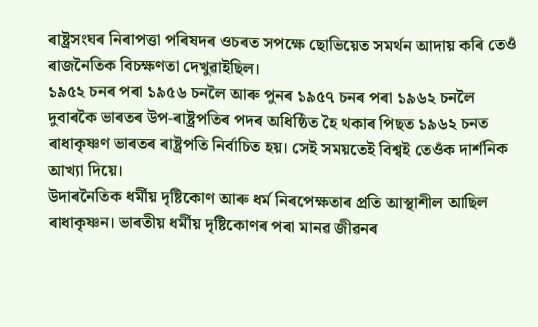ৰাষ্ট্ৰসংঘৰ নিৰাপত্তা পৰিষদৰ ওচৰত সপক্ষে ছোভিয়েত সমৰ্থন আদায় কৰি তেওঁ ৰাজনৈতিক বিচক্ষণতা দেখুৱাইছিল।
১৯৫২ চনৰ পৰা ১৯৫৬ চনলৈ আৰু পুনৰ ১৯৫৭ চনৰ পৰা ১৯৬২ চনলৈ দুবাৰকৈ ভাৰতৰ উপ-ৰাষ্ট্ৰপতিৰ পদৰ অধিষ্ঠিত হৈ থকাৰ পিছত ১৯৬২ চনত ৰাধাকৃষ্ণণ ভাৰতৰ ৰাষ্ট্ৰপতি নিৰ্বাচিত হয়। সেই সময়তেই বিশ্বই তেওঁক দাৰ্শনিক আখ্যা দিয়ে।
উদাৰনৈতিক ধৰ্মীয় দৃষ্টিকোণ আৰু ধৰ্ম নিৰপেক্ষতাৰ প্ৰতি আস্থাশীল আছিল ৰাধাকৃষ্ণন। ভাৰতীয় ধৰ্মীয় দৃষ্টিকোণৰ পৰা মানৱ জীৱনৰ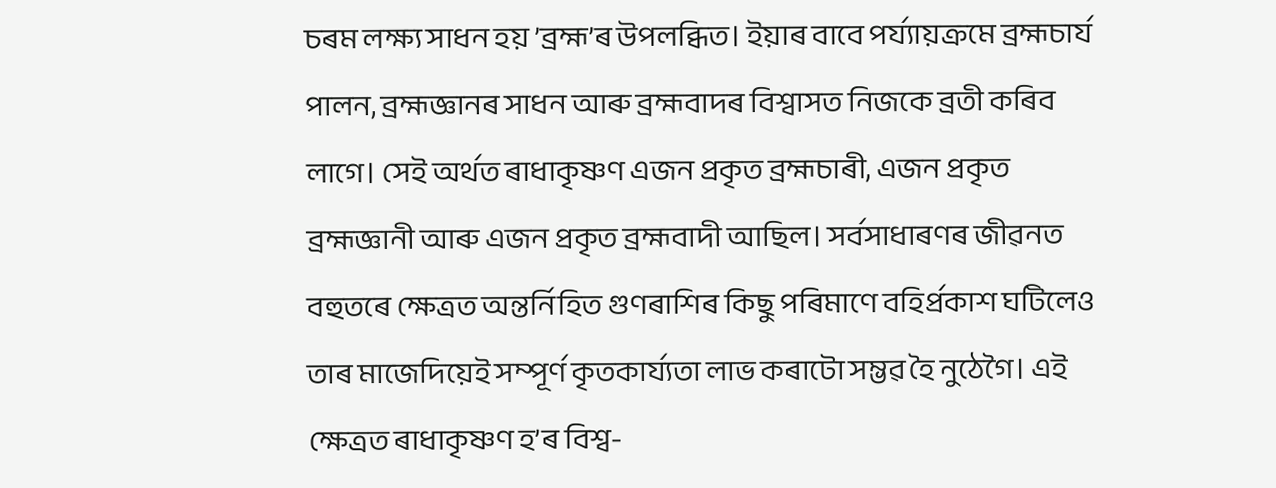চৰম লক্ষ্য সাধন হয় ’ব্ৰহ্ম’ৰ উপলব্ধিত। ইয়াৰ বাবে পৰ্য্যায়ক্ৰমে ব্ৰহ্মচাৰ্য পালন, ব্ৰহ্মজ্ঞানৰ সাধন আৰু ব্ৰহ্মবাদৰ বিশ্বাসত নিজকে ব্ৰতী কৰিব লাগে। সেই অৰ্থত ৰাধাকৃষ্ণণ এজন প্ৰকৃত ব্ৰহ্মচাৰী, এজন প্ৰকৃত ব্ৰহ্মজ্ঞানী আৰু এজন প্ৰকৃত ব্ৰহ্মবাদী আছিল। সৰ্বসাধাৰণৰ জীৱনত বহুতৰে ক্ষেত্ৰত অন্তৰ্নিহিত গুণৰাশিৰ কিছু পৰিমাণে বহিৰ্প্ৰকাশ ঘটিলেও তাৰ মাজেদিয়েই সম্পূৰ্ণ কৃতকাৰ্য্যতা লাভ কৰাটো সম্ভৱ হৈ নুঠেগৈ। এই ক্ষেত্ৰত ৰাধাকৃষ্ণণ হ’ৰ বিশ্ব-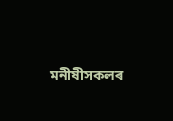মনীষীসকলৰ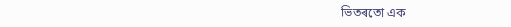ভিতৰতো এক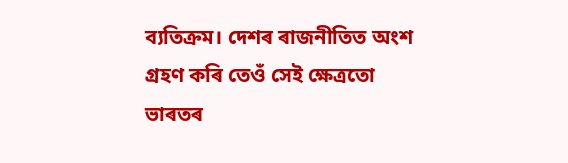ব্যতিক্ৰম। দেশৰ ৰাজনীতিত অংশ গ্ৰহণ কৰি তেওঁ সেই ক্ষেত্ৰতো ভাৰতৰ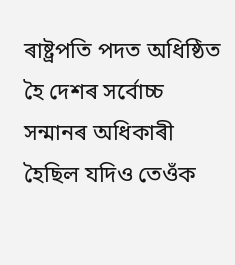ৰাষ্ট্ৰপতি পদত অধিষ্ঠিত হৈ দেশৰ সৰ্বোচ্চ সন্মানৰ অধিকাৰী হৈছিল যদিও তেওঁক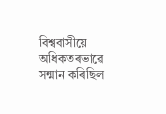বিশ্ববাসীয়ে অধিকতৰভাৱে সন্মান কৰিছিল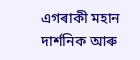এগৰাকী মহান দাৰ্শনিক আৰু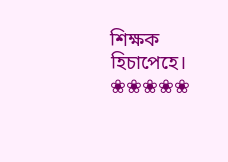শিক্ষক হিচাপেহে।
❀❀❀❀❀